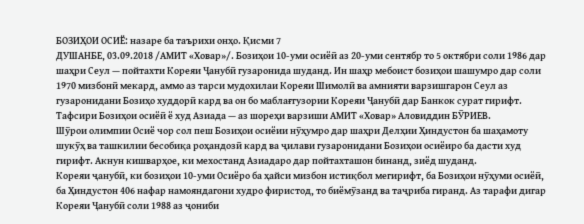БОЗИҲОИ ОСИЁ: назаре ба таърихи онҳо. Қисми 7
ДУШАНБЕ, 03.09.2018 /АМИТ «Ховар»/. Бозиҳои 10-уми осиёӣ аз 20-уми сентябр то 5 октябри соли 1986 дар шаҳри Сеул — пойтахти Кореяи Ҷанубӣ гузаронида шуданд. Ин шаҳр мебоист бозиҳои шашумро дар соли 1970 мизбонӣ мекард, аммо аз тарси мудохилаи Кореяи Шимолӣ ва амнияти варзишгарон Сеул аз гузаронидани Бозиҳо худдорӣ кард ва он бо маблағгузории Кореяи Ҷанубӣ дар Банкок сурат гирифт. Тафсири Бозиҳои осиёӣ ё худ Азиада — аз шореҳи варзиши АМИТ «Ховар» Аловиддин БӮРИЕВ.
Шӯрои олимпии Осиё чор сол пеш Бозиҳои осиёии нӯҳумро дар шаҳри Делҳии Ҳиндустон ба шаҳамоту шукӯҳ ва ташкилии бесобиқа роҳандозӣ кард ва ҷилави гузаронидани Бозиҳои осиёиро ба дасти худ гирифт. Акнун кишварҳое, ки мехостанд Азиадаро дар пойтахташон бинанд, зиёд шуданд.
Кореяи ҷанубӣ, ки бозиҳои 10-уми Осиёро ба ҳайси мизбон истиқбол мегирифт, ба Бозиҳои нӯҳуми осиёӣ, ба Ҳиндустон 406 нафар намояндагони худро фиристод, то биёмӯзанд ва таҷриба гиранд. Аз тарафи дигар Кореяи Ҷанубӣ соли 1988 аз ҷониби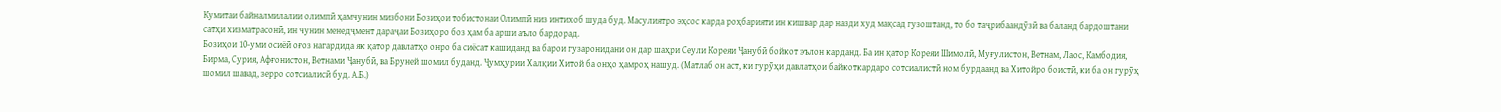Кумитаи байналмилалии олимпӣ ҳамчунин мизбони Бозиҳои тобистонаи Олимпӣ низ интихоб шуда буд. Масулиятро эҳсос карда роҳбарияти ин кишвар дар назди худ мақсад гузоштанд, то бо таҷрибаандӯзӣ ва баланд бардоштани сатҳи хизматрасонӣ, ин чунин менедҷмент дараҷаи Бозиҳоро боз ҳам ба арши аъло бардорад.
Бозиҳои 10-уми осиёӣ оғоз нагардида як қатор давлатҳо онро ба сиёсат кашиданд ва барои гузаронидани он дар шаҳри Сеули Кореяи Ҷанубӣ бойкот эълон карданд. Ба ин қатор Кореяи Шимолӣ, Муғулистон, Ветнам, Лаос, Камбодия, Бирма, Сурия, Афғонистон, Ветнами Ҷанубӣ, ва Бруней шомил буданд. Ҷумҳурии Халқии Хитой ба онҳо ҳамроҳ нашуд. (Матлаб он аст, ки гурӯҳи давлатҳои байкоткардаро сотсиалистӣ ном бурдаанд ва Хитойро боистӣ, ки ба он гурӯҳ шомил шавад, зерро сотсиалисӣ буд. А.Б.)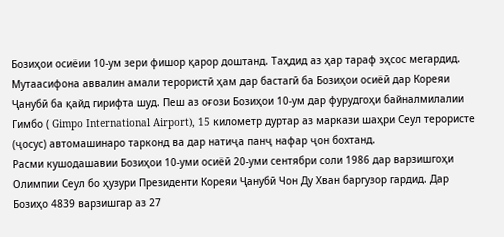Бозиҳои осиёии 10-ум зери фишор қарор доштанд. Таҳдид аз ҳар тараф эҳсос мегардид. Мутаасифона аввалин амали терористӣ ҳам дар бастагӣ ба Бозиҳои осиёӣ дар Кореяи Ҷанубӣ ба қайд гирифта шуд. Пеш аз оғози Бозиҳои 10-ум дар фурудгоҳи байналмилалии Гимбо ( Gimpo International Airport), 15 километр дуртар аз маркази шаҳри Сеул терористе (ҷосус) автомашинаро тарконд ва дар натиҷа панҷ нафар ҷон бохтанд.
Расми кушодашавии Бозиҳои 10-уми осиёӣ 20-уми сентябри соли 1986 дар варзишгоҳи Олимпии Сеул бо ҳузури Президенти Кореяи Ҷанубӣ Чон Ду Хван баргузор гардид. Дар Бозиҳо 4839 варзишгар аз 27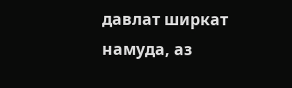давлат ширкат намуда, аз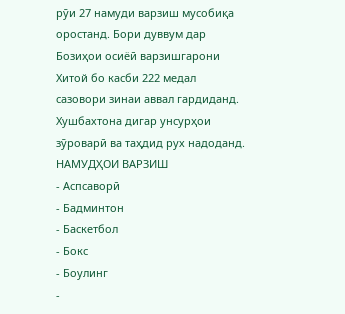рӯи 27 намуди варзиш мусобиқа оростанд. Бори дуввум дар Бозиҳои осиёӣ варзишгарони Хитой бо касби 222 медал сазовори зинаи аввал гардиданд. Хушбахтона дигар унсурҳои зӯроварӣ ва таҳдид рух надоданд.
НАМУДҲОИ ВАРЗИШ
- Аспсаворӣ
- Бадминтон
- Баскетбол
- Бокс
- Боулинг
-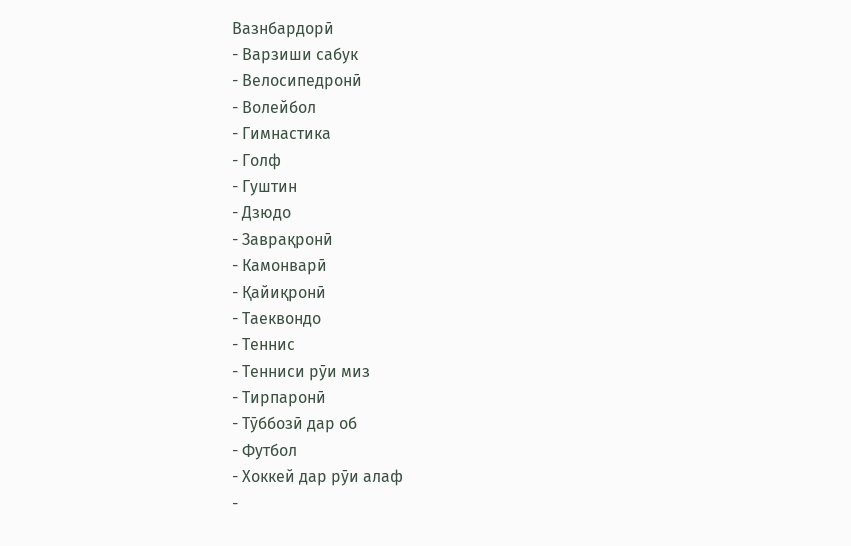Вазнбардорӣ
- Варзиши сабук
- Велосипедронӣ
- Волейбол
- Гимнастика
- Голф
- Гуштин
- Дзюдо
- Заврақронӣ
- Камонварӣ
- Қайиқронӣ
- Таеквондо
- Теннис
- Тенниси рӯи миз
- Тирпаронӣ
- Тӯббозӣ дар об
- Футбол
- Хоккей дар рӯи алаф
-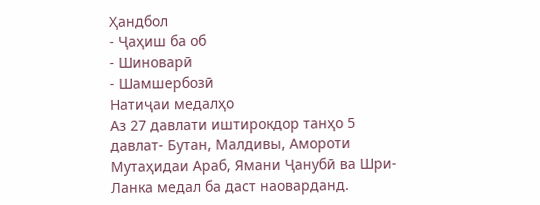Ҳандбол
- Ҷаҳиш ба об
- Шиноварӣ
- Шамшербозӣ
Натиҷаи медалҳо
Аз 27 давлати иштирокдор танҳо 5 давлат- Бутан, Малдивы, Амороти Мутаҳидаи Араб, Ямани Ҷанубӣ ва Шри-Ланка медал ба даст наоварданд.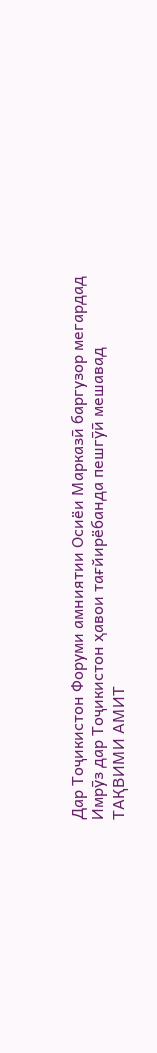Дар Тоҷикистон Форуми амниятии Осиёи Марказӣ баргузор мегардад
Имрӯз дар Тоҷикистон ҳавои тағйирёбанда пешгӯӣ мешавад
ТАҚВИМИ АМИТ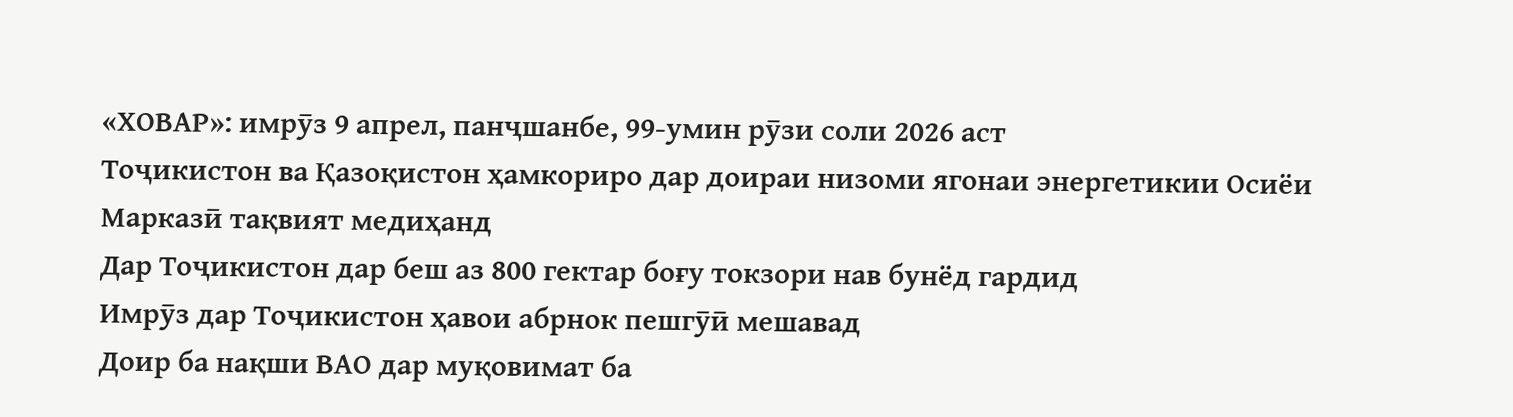«ХОВАР»: имрӯз 9 апрел, панҷшанбе, 99-умин рӯзи соли 2026 аст
Тоҷикистон ва Қазоқистон ҳамкориро дар доираи низоми ягонаи энергетикии Осиёи Марказӣ тақвият медиҳанд
Дар Тоҷикистон дар беш аз 800 гектар боғу токзори нав бунёд гардид
Имрӯз дар Тоҷикистон ҳавои абрнок пешгӯӣ мешавад
Доир ба нақши ВАО дар муқовимат ба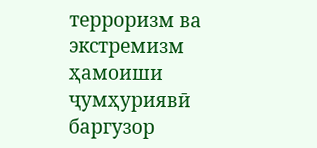терроризм ва экстремизм ҳамоиши ҷумҳуриявӣ баргузор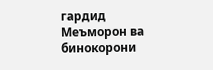гардид
Меъморон ва бинокорони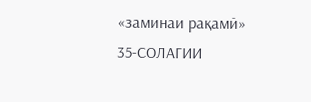«заминаи рақамӣ»
35-СОЛАГИИ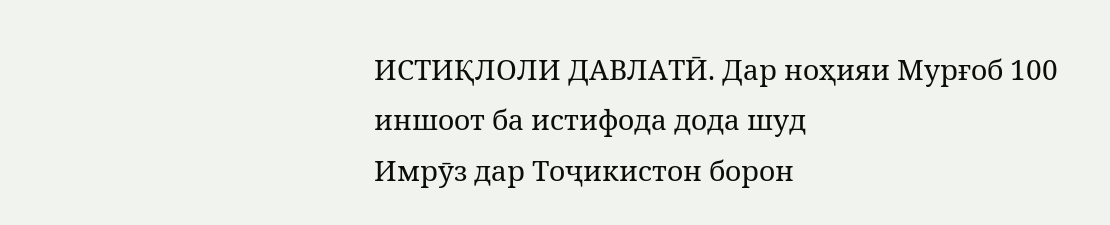ИСТИҚЛОЛИ ДАВЛАТӢ. Дар ноҳияи Мурғоб 100 иншоот ба истифода дода шуд
Имрӯз дар Тоҷикистон борон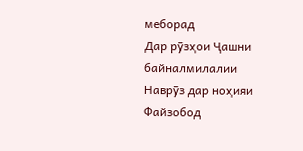меборад
Дар рӯзҳои Ҷашни байналмилалии Наврӯз дар ноҳияи Файзобод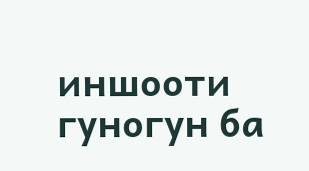иншооти гуногун ба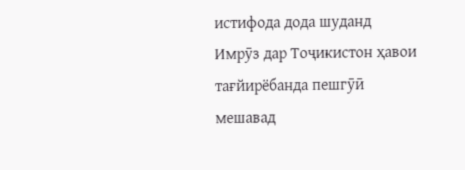истифода дода шуданд
Имрӯз дар Тоҷикистон ҳавои тағйирёбанда пешгӯӣ мешавад